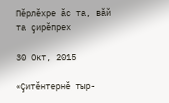Пĕрлĕхре ăс та, вăй та çирĕпрех

30 Окт, 2015

«Çитĕнтернĕ тыр-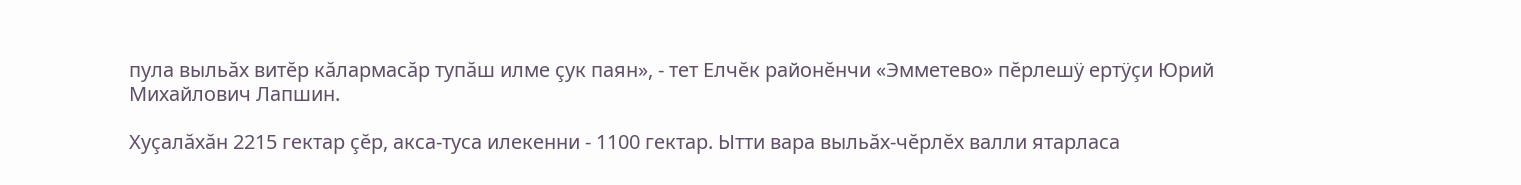пула выльăх витĕр кăлармасăр тупăш илме çук паян», - тет Елчĕк районĕнчи «Эмметево» пĕрлешÿ ертÿçи Юрий Михайлович Лапшин.

Хуçалăхăн 2215 гектар çĕр, акса-туса илекенни - 1100 гектар. Ытти вара выльăх-чĕрлĕх валли ятарласа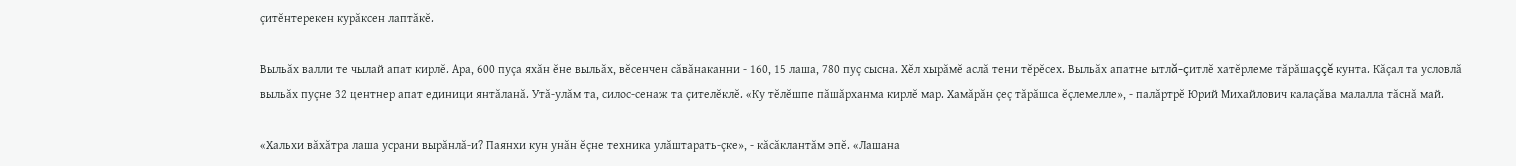çитĕнтерекен курăксен лаптăкĕ.

Выльăх валли те чылай апат кирлĕ. Ара, 600 пуçа яхăн ĕне выльăх, вĕсенчен сăвăнаканни - 160, 15 лаша, 780 пуç сысна. Хĕл хырăмĕ аслă тени тĕрĕсех. Выльăх апатне ытлă-çитлĕ хатĕрлеме тăрăшаççĕ кунта. Кăçал та условлă выльăх пуçне 32 центнер апат единици янтăланă. Утă-улăм та, силос-сенаж та çителĕклĕ. «Ку тĕлĕшпе пăшăрханма кирлĕ мар. Хамăрăн çеç тăрăшса ĕçлемелле», - палăртрĕ Юрий Михайлович калаçăва малалла тăснă май.

«Хальхи вăхăтра лаша усрани вырăнлă-и? Паянхи кун унăн ĕçне техника улăштарать-çке», - кăсăклантăм эпĕ. «Лашана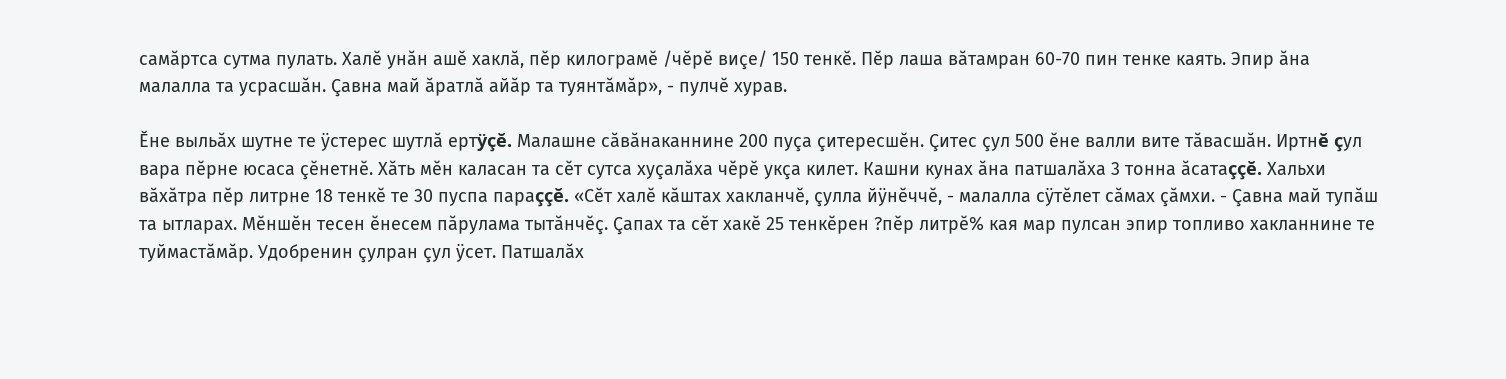самăртса сутма пулать. Халĕ унăн ашĕ хаклă, пĕр килограмĕ /чĕрĕ виçе/ 150 тенкĕ. Пĕр лаша вăтамран 60-70 пин тенке каять. Эпир ăна малалла та усрасшăн. Çавна май ăратлă айăр та туянтăмăр», - пулчĕ хурав.

Ĕне выльăх шутне те ÿстерес шутлă ертÿçĕ. Малашне сăвăнаканнине 200 пуçа çитересшĕн. Çитес çул 500 ĕне валли вите тăвасшăн. Иртнĕ çул вара пĕрне юсаса çĕнетнĕ. Хăть мĕн каласан та сĕт сутса хуçалăха чĕрĕ укçа килет. Кашни кунах ăна патшалăха 3 тонна ăсатаççĕ. Хальхи вăхăтра пĕр литрне 18 тенкĕ те 30 пуспа параççĕ. «Сĕт халĕ кăштах хакланчĕ, çулла йÿнĕччĕ, - малалла сÿтĕлет сăмах çăмхи. - Çавна май тупăш та ытларах. Мĕншĕн тесен ĕнесем пăрулама тытăнчĕç. Çапах та сĕт хакĕ 25 тенкĕрен ?пĕр литрĕ% кая мар пулсан эпир топливо хакланнине те туймастăмăр. Удобренин çулран çул ÿсет. Патшалăх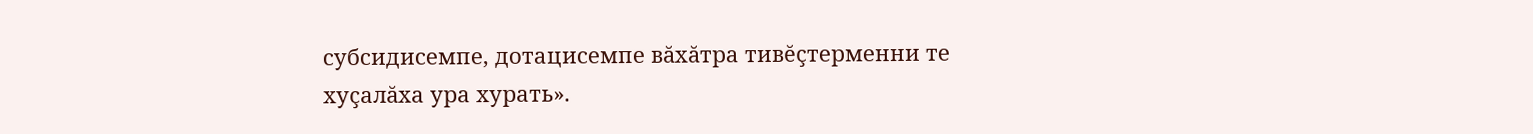субсидисемпе, дотацисемпе вăхăтра тивĕçтерменни те хуçалăха ура хурать».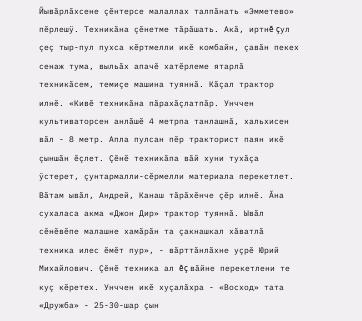Йывăрлăхсене çĕнтерсе малаллах талпăнать «Эмметево» пĕрлешÿ. Техникăна çĕнетме тăрăшать. Акă, иртнĕ çул çеç тыр-пул пухса кĕртмелли икĕ комбайн, çавăн пекех сенаж тума, выльăх апачĕ хатĕрлеме ятарлă техникăсем, темиçе машина туяннă. Кăçал трактор илнĕ. «Кивĕ техникăна пăрахăçлатпăр. Унччен культиваторсен анлăшĕ 4 метрпа танлашнă, хальхисен вăл - 8 метр. Апла пулсан пĕр тракторист паян икĕ çыншăн ĕçлет. Çĕнĕ техникăпа вăй хуни тухăçа ÿстерет, çунтармалли-сĕрмелли материала перекетлет. Вăтам ывăл, Андрей, Канаш тăрăхĕнче çĕр илнĕ. Ăна сухаласа акма «Джон Дир» трактор туяннă. Ывăл сĕнĕвĕпе малашне хамăрăн та çакнашкал хăватлă техника илес ĕмĕт пур», - вăрттăнлăхне уçрĕ Юрий Михайлович. Çĕнĕ техника ал ĕç вăйне перекетлени те куç кĕретех. Унччен икĕ хуçалăхра - «Восход» тата «Дружба» - 25-30-шар çын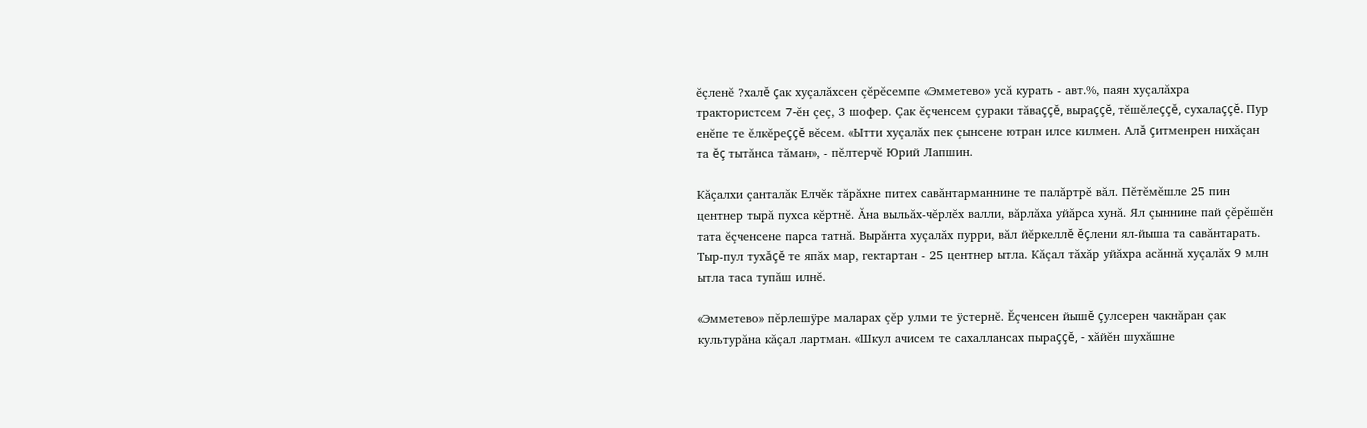ĕçленĕ ?халĕ çак хуçалăхсен çĕрĕсемпе «Эмметево» усă курать - авт.%, паян хуçалăхра трактористсем 7-ĕн çеç, 3 шофер. Çак ĕçченсем çураки тăваççĕ, выраççĕ, тĕшĕлеççĕ, сухалаççĕ. Пур енĕпе те ĕлкĕреççĕ вĕсем. «Ытти хуçалăх пек çынсене ютран илсе килмен. Алă çитменрен нихăçан та ĕç тытăнса тăман», - пĕлтерчĕ Юрий Лапшин.

Кăçалхи çанталăк Елчĕк тăрăхне питех савăнтарманнине те палăртрĕ вăл. Пĕтĕмĕшле 25 пин центнер тырă пухса кĕртнĕ. Ăна выльăх-чĕрлĕх валли, вăрлăха уйăрса хунă. Ял çыннине пай çĕрĕшĕн тата ĕçченсене парса татнă. Вырăнта хуçалăх пурри, вăл йĕркеллĕ ĕçлени ял-йыша та савăнтарать. Тыр-пул тухăçĕ те япăх мар, гектартан - 25 центнер ытла. Кăçал тăхăр уйăхра асăннă хуçалăх 9 млн ытла таса тупăш илнĕ.

«Эмметево» пĕрлешÿре маларах çĕр улми те ÿстернĕ. Ĕçченсен йышĕ çулсерен чакнăран çак культурăна кăçал лартман. «Шкул ачисем те сахаллансах пыраççĕ, - хăйĕн шухăшне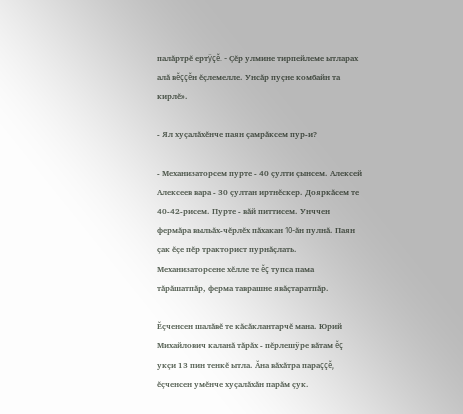палăртрĕ ертÿçĕ. - Çĕр улмине тирпейлеме ытларах алă вĕççĕн ĕçлемелле. Унсăр пуçне комбайн та кирлĕ».

- Ял хуçалăхĕнче паян çамрăксем пур-и?

- Механизаторсем пурте - 40 çулти çынсем. Алексей Алексеев вара - 30 çултан иртнĕскер. Дояркăсем те 40-42-рисем. Пурте - вăй питтисем. Унччен фермăра выльăх-чĕрлĕх пăхакан 10-ăн пулнă. Паян çак ĕçе пĕр тракторист пурнăçлать. Механизаторсене хĕлле те ĕç тупса пама тăрăшатпăр, ферма таврашне явăçтаратпăр.

Ĕçченсен шалăвĕ те кăсăклантарчĕ мана. Юрий Михайлович каланă тăрăх - пĕрлешÿре вăтам ĕç укçи 13 пин тенкĕ ытла. Ăна вăхăтра параççĕ, ĕçченсен умĕнче хуçалăхăн парăм çук.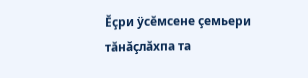Ĕçри ÿсĕмсене çемьери тăнăçлăхпа та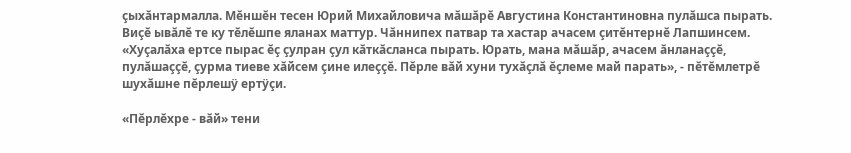çыхăнтармалла. Мĕншĕн тесен Юрий Михайловича мăшăрĕ Августина Константиновна пулăшса пырать. Виçĕ ывăлĕ те ку тĕлĕшпе яланах маттур. Чăннипех патвар та хастар ачасем çитĕнтернĕ Лапшинсем. «Хуçалăха ертсе пырас ĕç çулран çул кăткăсланса пырать. Юрать, мана мăшăр, ачасем ăнланаççĕ, пулăшаççĕ, çурма тиеве хăйсем çине илеççĕ. Пĕрле вăй хуни тухăçлă ĕçлеме май парать», - пĕтĕмлетрĕ шухăшне пĕрлешÿ ертÿçи.

«Пĕрлĕхре - вăй» тени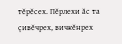тĕрĕсех. Пĕрлехи ăс та çивĕчрех, вичкĕнрех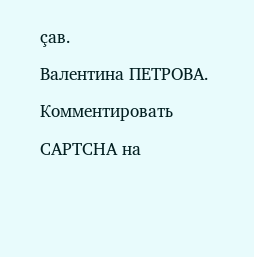çав.

Валентина ПЕТРОВА.

Комментировать

CAPTCHA на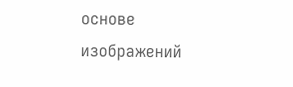основе изображений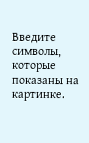Введите символы, которые показаны на картинке.